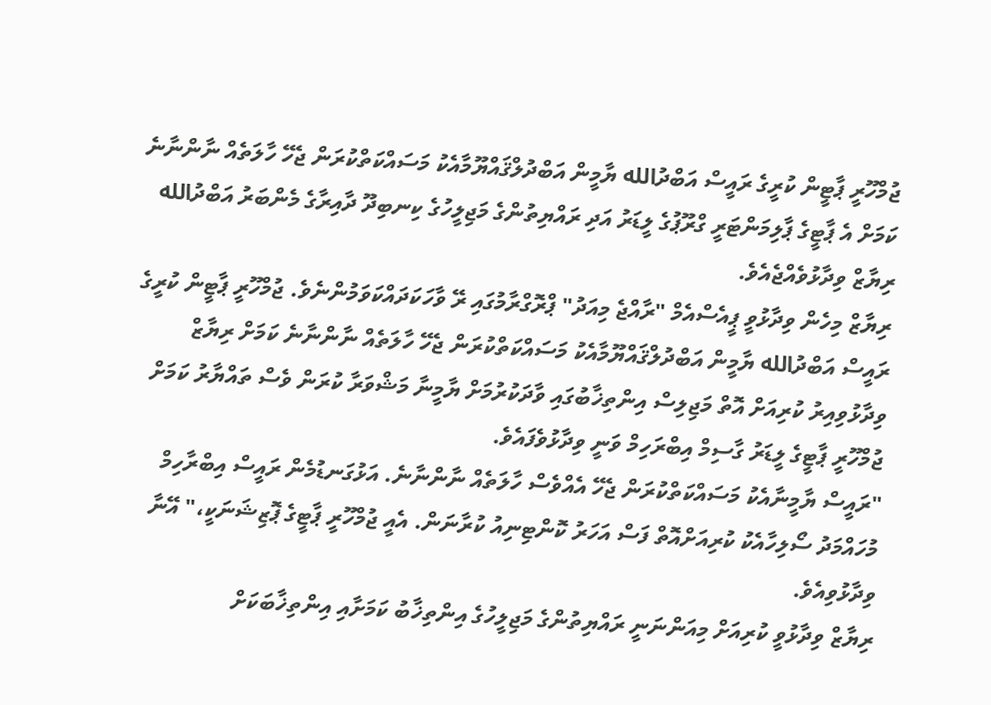ޖުމްހޫރީ ޕާޓީން ކުރީގެ ރައީސް އަބްދުالله ޔާމީން އަބްދުލްޤައްޔޫމާއެކު މަސައްކަތްކުރަން ޖެހޭ ހާލަތެއް ނާންނާނެ ކަމަށް އެ ޕާޓީގެ ޕާލިމަންޓަރީ ގްރޫޕުގެ ލީޑަރު އަދި ރައްޔިތުންގެ މަޖިލީހުގެ ކިނބިދޫ ދާއިރާގެ މެންބަރު އަބްދުالله ރިޔާޒް ވިދާޅުވެއްޖެއެވެ.
ރިޔާޒް މިހެން ވިދާޅުވީ ޕީއެސްއެމް "ރާއްޖެ މިއަދު" ޕްރޮގްރާމުގައި ރޭ ވާހަކަދައްކަވަމުންނެވެ. ޖުމްހޫރީ ޕާޓީން ކުރީގެ ރައީސް އަބްދުالله ޔާމީން އަބްދުލްޤައްޔޫމާއެކު މަސައްކަތްކުރަން ޖެހޭ ހާލަތެއް ނާންނާނެ ކަމަށް ރިޔާޒް ވިދާޅުވިއިރު ކުރިއަށް އޮތް މަޖިލިސް އިންތިޚާބުގައި ވާދަކުރުމަށް ޔާމީނާ މަޝްވަރާ ކުރަން ވެސް ތައްޔާރު ކަމަށް ޖުމްހޫރީ ޕާޓީގެ ލީޑަރު ގާސިމް އިބްރަހިމް ވަނީ ވިދާޅުވެފައެވެ.
"ރައީސް ޔާމީނާއެކު މަސައްކަތްކުރަން ޖެހޭ އެއްވެސް ހާލަތެއް ނާންނާނެ. އަޅުގަނޑުމެން ރައީސް އިބްރާހިމް މުހައްމަދު ސޯލިހާއެކު ކުރިއަށްއޮތް ފަސް އަހަރު ކޮންޓިނިއު ކުރާނަން. އެއީ ޖުމްހޫރީ ޕާޓީގެ ޕޮޒިޝަނަކީ،" އޭނާ ވިދާޅުވިއެވެ.
ރިޔާޒް ވިދާޅުވީ ކުރިއަށް މިއަންނަނީ ރައްޔިތުންގެ މަޖިލީހުގެ އިންތިޚާބު ކަމަށާއި އިންތިޚާބަކަށް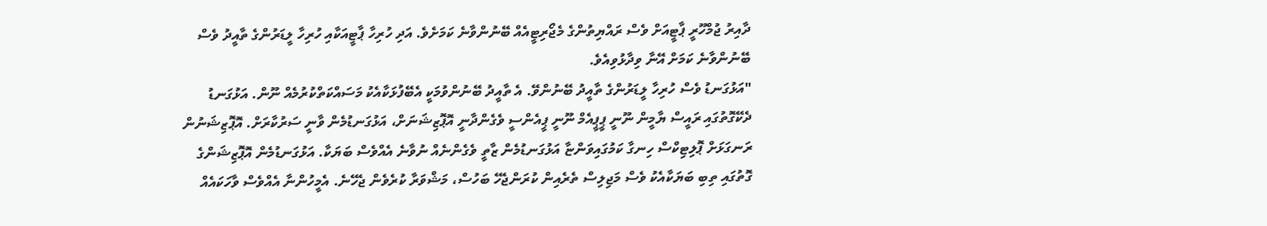ދާއިރު ޖުމްހޫރީ ޕާޓީއަށް ވެސް ރައްޔިތުންގެ މެޖޯރިޓީއެއް ބޭނުންވާނެ ކަމަށެވެ. އަދި ހުރިހާ ޕާޓީއަކާއި ހުރިހާ ލީޑަރުންގެ ތާއީދު ވެސް ބޭނުންވާނެ ކަމަށް އޭނާ ވިދާޅުވިއެވެ.
"އަޅުގަނޑު ވެސް ހުރިހާ ލީޑަރުންގެ ތާއީދު ބޭނުންވޭ. އެ ތާއީދު ބޭނުންވުމަކީ އެބޭފުޅަކާއެކު މަސައްކަތްކުރުމެއް ނޫން. އަޅުގަނޑު ދެކޭގޮތުގައި ރައީސް ޔާމީން ނޫނީ ޕީޕީއެމް ނޫނީ ޕީއެންސީ ވެގެންދާނީ އޮޕޮޒިޝަނަށް، އަޅުގަނޑުމެން ވާނީ ސަރުކާރަށް. އޮޕޮޒިޝަނުން ރަނގަޅަށް ޕޮލިޓިކްސް ހިނގާ ކަމުގައިވަންޏާ އަޅުގަނޑުމެން ޒާތީ ވެގެންނެއް ނުވާނެ އެއްވެސް ބަޔަކާ. އަޅުގަނޑުމެން އޮޕޮޒިޝަންގެ ގޮތުގައި ތިބި ބަޔަކާއެކު ވެސް މަޖިލިސް ތެރެއިން ކުރަންޖެހޭ ބަހުސް، މަޝްވަރާ ކުރެވެން ޖެހޭނެ. އެމީހުންނާ އެއްވެސް ވާހަކައެއް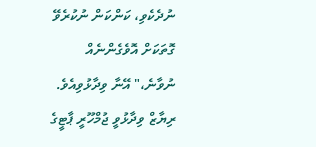ނުދެކެވި، ކަންކަން ނުކުރެވޭ ގޮތަކަށް އޮވެގެންނެއް ނުވާނެ،" އޭނާ ވިދާޅުވިއެވެ.
ރިޔާޒް ވިދާޅުވީ ޖުމްހޫރީ ޕާޓީގެ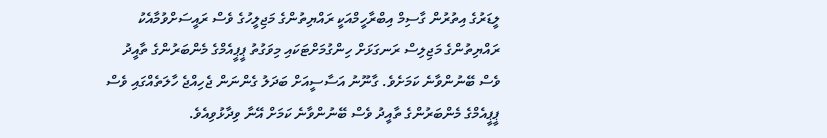ލީޑަރުގެ އިތުރުން ގާސިމް އިބްރާހީމްއަކީ ރައްޔިތުންގެ މަޖިލީހުގެ ވެސް ރައީސަށްވުމާއެކު ރައްޔިތުންގެ މަޖިލިސް ރަނގަޅަށް ހިންގުމަށްޓަކައި މިވަގުތު ޕީޕީއެމްގެ މެންބަރުންގެ ތާއީދު ވެސް ބޭނުންވާނެ ކަމަށެވެ. ގާނޫނު އަސާސީއަށް ބަދަލު ގެންނަން ޖެހިއްޖެ ހާލަތެއްގައި ވެސް ޕީޕީއެމްގެ މެންބަރުންގެ ތާއީދު ވެސް ބޭނުންވާނެ ކަމަށް އޭނާ ވިދާޅުވިއެވެ.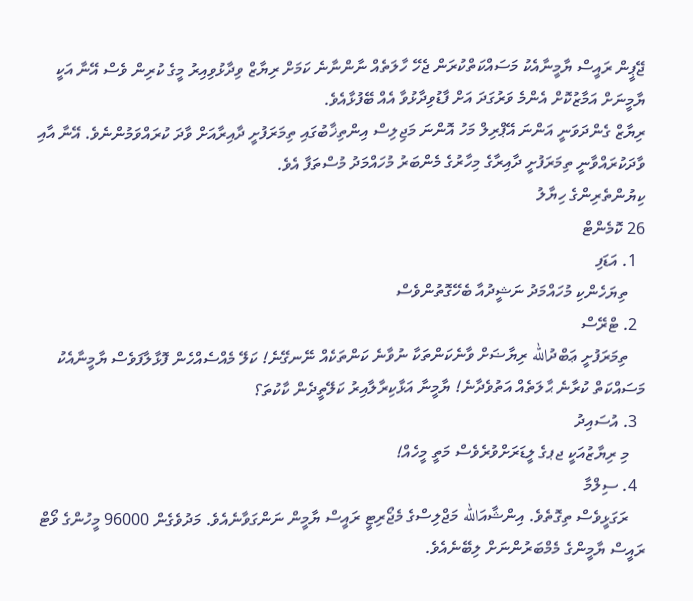ޖޭޕީން ރައީސް ޔާމީނާއެކު މަސައްކަތްކުރަން ޖެހޭ ހާލަތެއް ނާންނާނެ ކަމަށް ރިޔާޒް ވިދާޅުވިއިރު މީގެ ކުރިން ވެސް އޭނާ އަކީ ޔާމީނަށް އަމާޒުކޮށް އެންމެ ވަރުގަދަ އަށް ފާޑުވިދާޅުވާ އެއް ބޭފުޅާއެވެ.
ރިޔާޒް ގެންދަވަނީ އަންނަ އޭޕްރިލް މަހު އޮންނަ މަޖިލިސް އިންތިޚާބުގައި ތިމަރަފުށީ ދާއިރާއަށް ވާދަ ކުރައްވަމުންނެވެ. އޭނާ އާއި ވާދަކުރައްވާނީ ތިމަރަފުށީ ދާއިރާގެ މިހާރުގެ މެންބަރު މުހައްމަދު މުސްތަފާ އެވެ.
ކިޔުންތެރިންގެ ހިޔާލު
26 ކޮމެންޓް
  1. އަޑަފި
    ތިޔަހެންކި މުހައްމަދު ނަޝީދުއާ ބެހޭގޮތުންވެސް
  2. ޓްރޭސް
    ތިމަރަފުށީ ޢަބްދުالله ރިޔާޟަށް ވާނެކަންތަކާ ނުވާނެ ކަންތަކެއް ނޭނގޭނެ! ކަލޭ މެއްސެއްހެން ފޮޅާލާފަވެސް ޔާމީނާއެކު މަސައްކަތް ކުރާނެ ޙާލަތެއް އަތުވެދާނެ! ޔާމީނާ އަޅާކިރާލާއިރު ކަލޭތީދެން ކާކުތަ؟
  3. އުސައިދު
    މި ރިޔާޒުއަކީ ޖޕގެ ލީޑަރަށްވުރެވެސް މަތީ މީހެއް!
  4. ސިލްމާ
    ރަގަޅީވެސް ތިގޮތެވެ. އިންޝާއަالله މަޖްލިސްގެ މެޖޯރިޓީ ރައީސް ޔާމީން ނަންގަވާނެއެވެ. މަދުވެގެން 96000 މީހުންގެ ވޯޓް ރައީސް ޔާމީންގެ މެމްބަރުންނަށް ލިބޭނެއެވެ.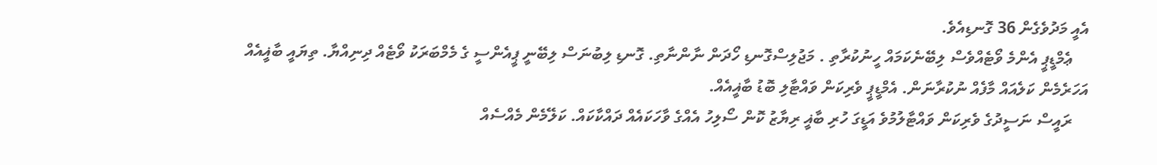އެއީ މަދުވެގެން 36 ގޮނޑިއެވެ.
    ޢެމްޑީޕީ އެންމެ ވޯޓެއްވެސް ލިބޭނެކަމައް ހީނުކުރާތި . މަޖުލިސްގޮނޑި ހޯދަން ނާންނާތި. ގޮނޑި ލިބުނަސް ލިބޭނީ ޕީއެންސީ ގެ މެމްބަރަކު ވޯޓެއް ދިނިއްޔާ. ތިޔައީ ބާޣީއެއް އަހަރެމެން ކަލެއައް މާފެއް ނުކުރާނަން. އެމްޑީޕީ ވެރިކަން ވައްޓާލި ބޮޑު ބާޣީއެއް.
    ރައީސް ނަސީދުގެ ވެރިކަން ވައްޓާލުމުވެ އަޑީގަ ހުރި ބާޣީ ރިޔާޒު ކޮން ސޯލިހު އެއްގެ ވާހަކައެއް ދައްކާކައް. ކަލޭމެން މެއްސެއް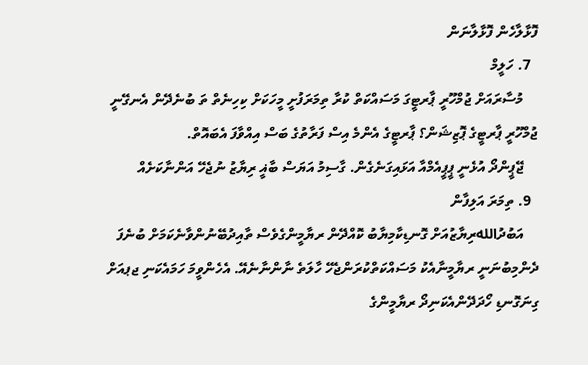ފޮޅާލާހެން ފޮޅާލާނަން
  7. ހަލީމް
    މުސާރައަށް ޖުމްހޫރީ ޕާރޓީގަ މަސައްކަތް ކުރާ ތިމަރަފުށީ މީހަކަށް ކިހިނެތް ތަ ބުނެދޭން އެނގޭނީ ޖުމްހޫރީ ޕާރޓީގެ ޕޮޒިޝަން؟ ޕާރޓީގެ އެންމެ އިސް ފަރާތުގެ ބަސް އިއްވާފަ އެބައޮތް.
    ޖޭޕީންދޯ އުޅެނީ ޕީޕީއެމްއާ އަޅައިގަނެގެން. ގާސިމު އަޔަސް ބާޣީ ރިޔާޒު ނުޖެހޭ އަންނާކަށެއް
  9. ތިމަރަ އަލިފާން
    އަބުދުاللهރިޔާޒުއަށް ގޮނޑިކާމިޔާބު ކޮއްދޭން ރޔާމީންގެވެސް ތާއިދުބޭނުންވާނެކަމަށް ބުނެފަ ދެންމިބުނަނީ ރޔާމީނާއެކު މަސައްކަތްކުރަންޖެހޭ ހާލަތެ ނާންނާނެއޭ. އެހެންވީމަ ހަމައެކަނި ޖޕއަށް ގިނަގޮނޑި ހޯދަދޭންއެކަނިދޯ ރޔާމީންގެ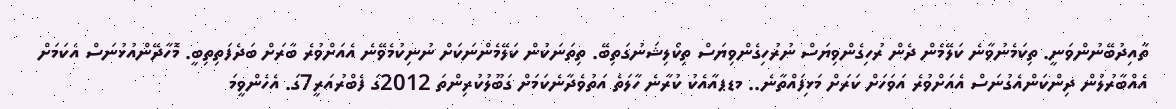ތާއިދުބޭނުންވަނީ. ތިކަމެނުވާނެ ކަލޭމެން ދެން ރުހިގެންވިޔަސް ނުރުހިގެންވިޔަސް ތިކޯލިޝަނުގަތިބޭ. ތިތަނަކުން ކަލޭމެންނަކަށް ނުނިކުމެވޭނެ އެއަށްވުރެ ބާރަށް ބަދެފަތިތިބީ. މޮހާދޭންއުޅުނަސް އެކަމަށް އެއްބާރުލުން ދިންކަންއެގުނަސް އެއަށްވުރެ އަވަހަށް ކަރަށް މަޅިފައްތާނެ.. މޑޕއާއެކު ކުރާނެ ހާލަތެ އަތުވެދާނެކަމަށް ގަބޫލުކުރިންތަ 2012ގަ ފެބްރުއަރީ7ގަ. އެހެންވީމަ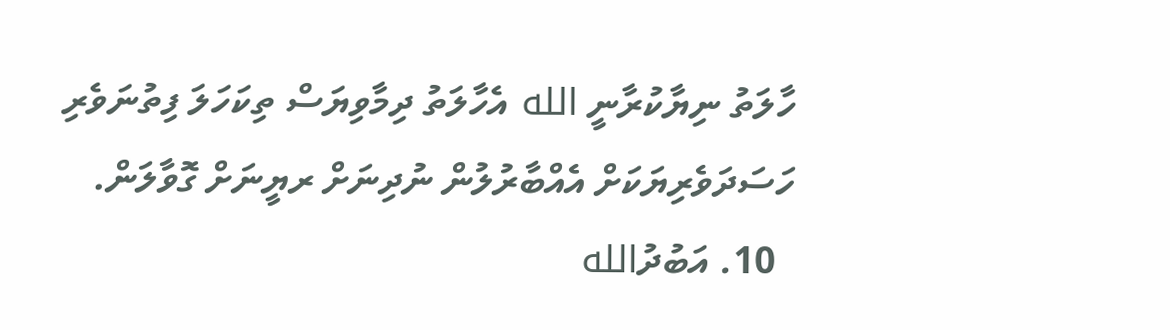ހާލަތު ނިޔާކުރާނީ الله އެހާލަތު ދިމާވިޔަސް ތިކަހަލަ ފިތުނަވެރި ހަސަދަވެރިޔަކަށް އެއްބާރުލުން ނުދިނަށް ރޔީނަށް ގޮވާލަން.
  10. އަބުދުالله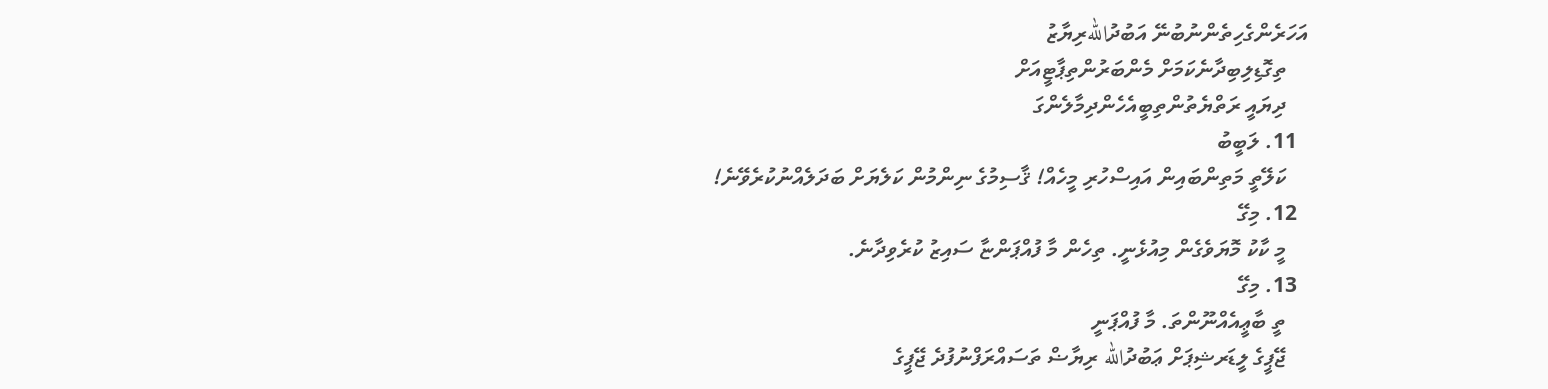އަހަރެންގެހިތެންނުބުނޭ އަބުދުاللهރިޔާޒު
    ތިގޮޑިލިބިދާނެކަމަށް މެންބަރުންތިޕާޓީއަށް
    ދިޔައީ ރަތްޔެތުންތިބީއެހެންދިމާލެންގަ
  11. ލަބީބު
    ކަލޭތީ މަތިންބައިން އައިސްހުރި މީހެއް! ޤާސިމުގެ ނިންމުން ކަލެޔަށް ބަދަލެއްނުކުރެވޭނެ!
  12. މިގޭ
    މީ ކާކު މޮޔަވެގެން މިއުޅެނީ. ތިހެން މާ ފުއްޕަންޏާ ސައިޒު ކުރެވިދާނެ.
  13. މިގޭ
    ތީ ބާޢީއެއްނޫންތަ. މާ ފުއްޕަނީ
    ޖޭޕީގެ ލީޑަރޝިޕަށް ޢަބުދުالله ރިޔާޟް ތަސައްރަފްނުފުދެ ޖޭޕީގެ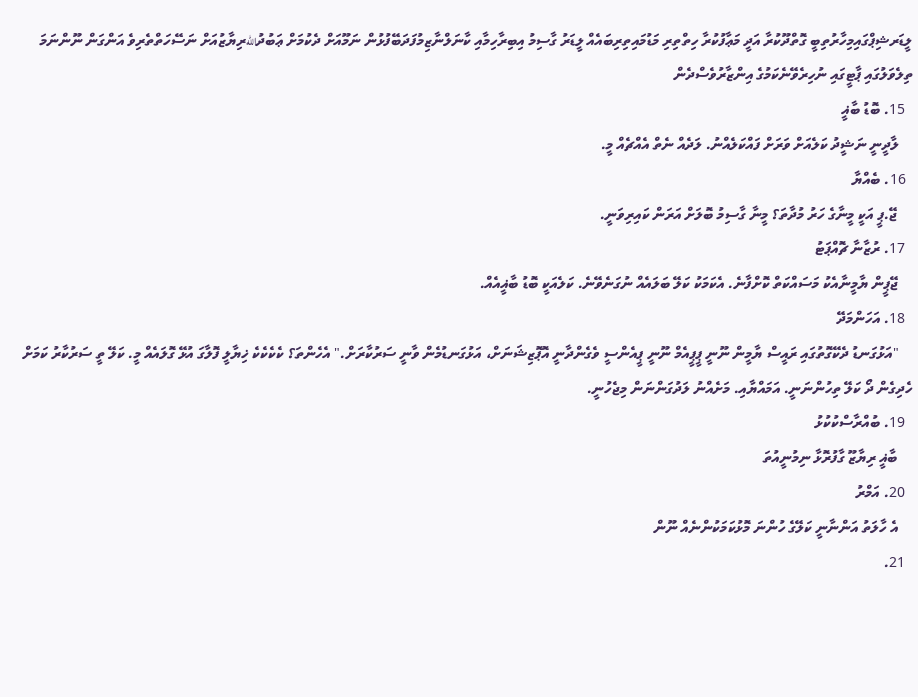ލީޑަރޝިޕްގައިމިހާރުތިބީ ގޮތްދޫކުރާ އަދީ މަޢާފުކުރާ ހިތްތިރި މަޑުމައިތިރިބައެއް ލީޑަރު ގާސިމު އިބިރާހިމާއި ކާނަލްނާޒިމުފަދަބޭފުޅުން ނަމޫއަށް ދެކުމަށް ޢަބުދުاللهރިޔާޒުއަށް ނަސޭހަތްތެރިވެ އަންގަން ނޫންނަމަ ތިލެވަލުގައި ޕާޓީގައި ނުހިރެވޭނެކަމުގެ އިންޒާރުވެސްދެން
  15. ބޮޑު ބާޣީ
    ލާދީނީ ނަޝީދު ކަލެއަށް ވަރަށް ފައްކަލެއްނު. ލަދެއް ނެތް އެއްޗެއް މީ.
  16. ބެއްޔާ
    ޖޭ.ޕީ އަކީ މީނާގެ ހަރު މުދާތަ؟ މީނާ ގާސިމު ބޮލަށް އަރަން ކައިރިވަނީ.
  17. ރުޒާނާ ޗޮއްޕަޓު
    ޖޭޕީން ޔާމީނާއެކު މަސައްކަތް ކޮށްފާނެ. އެކަމަކު ކަލޭ ބަލައެއް ނުގަނެވޭނެ. ކަލެއަކީ ބޮޑު ބާޣީއެއް.
  18. އަހަންމަދޭ
    "އަޅުގަނޑު ދެކޭގޮތުގައި ރައީސް ޔާމީން ނޫނީ ޕީޕީއެމް ނޫނީ ޕީއެންސީ ވެގެންދާނީ އޮޕޮޒިޝަނަށް، އަޅުގަނޑުމެން ވާނީ ސަރުކާރަށް." އެހެންތަ؟ ކެކެކެކެ ޚިޔާލީ ފޮލާގަ އުޅޭ ގޮލައެއް މީ. ކަލޭ ތީ ސަރުކާރު ކަމަށް ހެދިގެން ދޯ ކަލޭ ތިހުންނަނީ. އަމައްޔާއި. މަށެއްނު ލަދުގަންނަން މިޖެހުނީ.
  19. ބުއްރާސްކުކުޅު
    ބާޣީ ރިޔާޒޫ ގާފުރޮޅާ ނިމުނީއުތަ
  20. އަމްރު
    އެ ހާލަތު އަންނާނީ ކަލޭގެ ހުންނަ މޮޅުކަމަކުންނެއް ނޫން
  21.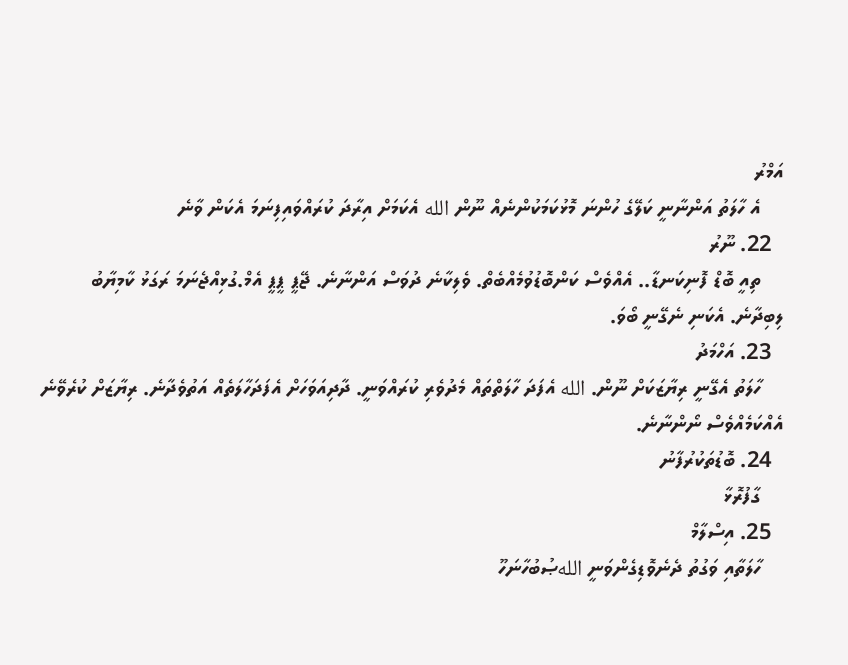އަމްރު
    އެ ހާލަތު އަންނާނީ ކަލޭގެ ހުންނަ މޮޅުކަމަކުންނެއް ނޫން الله އެކަމަށް އިރާދަ ކުރައްވައިފިނަމަ އެކަން ވާނެ
  22. ނޫރު
    ތިއީ ބޮޑް ފޮނިކަނޑާ.. އެއްވެސް ކަންބޮޑުވުމެއްބެތް. ވެލިކާނެ ދުވަސް އަންނާނެ. ޖޭޕީ ޕީޕީ އެމް.ގުޅިއްޖެނަމަ ރަގަޅު ކާމިޔާބު ލިބިދާނެ. އެކަނި ނެގޭނީ ބޯވަ.
  23. އަހްމަދު
    ހާލަތު އެގޭނީ ރިޔާޒަކަށް ނޫން. الله އެފަދަ ހާލަތްތައް މެދުވެރި ކުރައްވަނީ. ދާދިއަވަހަށް އެފަދަހާލަތެއް އަތުވެދާނެ. ރިޔާޒަށް ކުރެވޭނެ އެއްކަމެއްވެސް ނޯންނާނެ.
  24. ބޮޑުތަކުރުފާނު
    ގާފުރޮޅާ
  25. އިސްލާމް
    ހާލަތާއި ވަގުތު ދެނެވޮޑިގެންވަނީ اللهޞުބުހާނަހޫ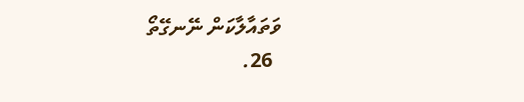ވަތައާލާކަން ނޭނގޭތޯ
  26.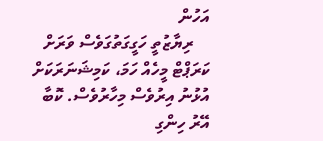އަހުން
    ރިޔާޒުތީ ހަގީގަތުގަވެސް ވަރަށް ކަރަޕްޓް މީހެއް ހަމަ، ކަމިޝަނަރަކަށް އުޅުނު އިރުވެސް މިހާރުވެސް. ކޮބާ އޭރު ހިންގި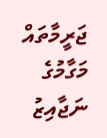ޖަރީމާތައް މަގާމުގެ ނަޖާއިޒު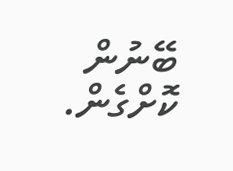ބޭނުން ކޮށްގެން.